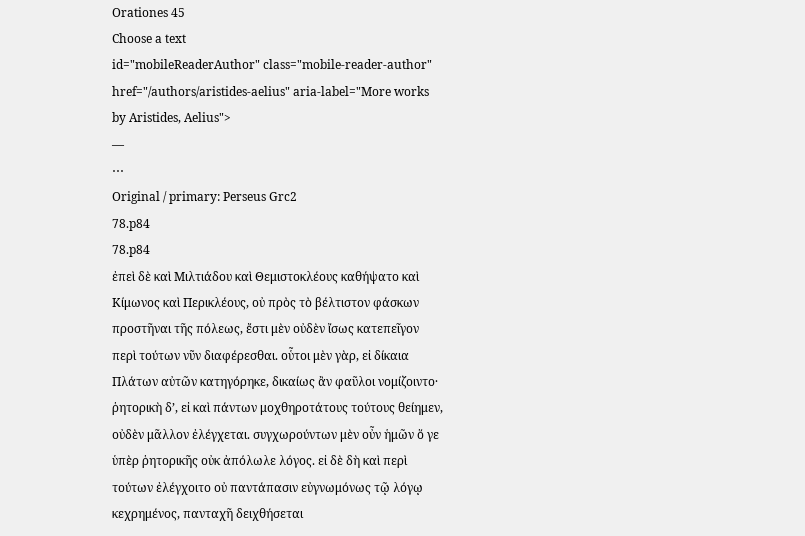Orationes 45
Choose a text
id="mobileReaderAuthor" class="mobile-reader-author" href="/authors/aristides-aelius" aria-label="More works by Aristides, Aelius">
—
⋯
Original / primary: Perseus Grc2
78.p84
78.p84
ἐπεὶ δὲ καὶ Μιλτιάδου καὶ Θεμιστοκλέους καθήψατο καὶ Κίμωνος καὶ Περικλέους, οὐ πρὸς τὸ βέλτιστον φάσκων προστῆναι τῆς πόλεως, ἔστι μὲν οὐδὲν ἴσως κατεπεῖγον περὶ τούτων νῦν διαφέρεσθαι. οὗτοι μὲν γὰρ, εἰ δίκαια Πλάτων αὐτῶν κατηγόρηκε, δικαίως ἂν φαῦλοι νομίζοιντο· ῥητορικὴ δʼ, εἰ καὶ πάντων μοχθηροτάτους τούτους θείημεν, οὐδὲν μᾶλλον ἐλέγχεται. συγχωρούντων μὲν οὖν ἡμῶν ὅ γε ὑπὲρ ῥητορικῆς οὐκ ἀπόλωλε λόγος. εἰ δὲ δὴ καὶ περὶ τούτων ἐλέγχοιτο οὐ παντάπασιν εὐγνωμόνως τῷ λόγῳ κεχρημένος, πανταχῆ δειχθήσεται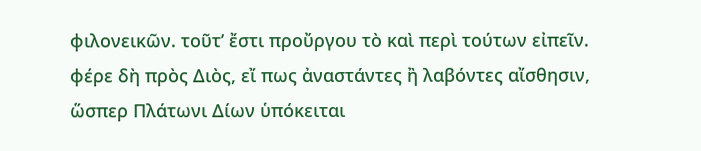φιλονεικῶν. τοῦτʼ ἔστι προὔργου τὸ καὶ περὶ τούτων εἰπεῖν. φέρε δὴ πρὸς Διὸς, εἴ πως ἀναστάντες ἢ λαβόντες αἴσθησιν, ὥσπερ Πλάτωνι Δίων ὑπόκειται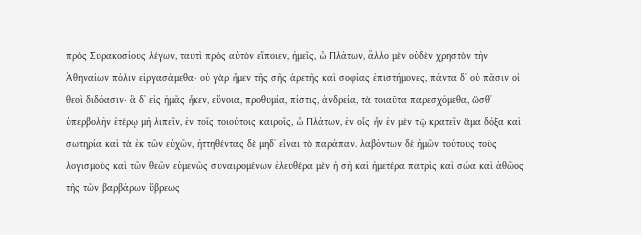πρὸς Συρακοσίους λέγων, ταυτὶ πρὸς αὐτὸν εἴποιεν, ἡμεῖς, ὦ Πλάτων, ἄλλο μὲν οὐδὲν χρηστὸν τὴν Ἀθηναίων πόλιν εἰργασάμεθα· οὐ γὰρ ἦμεν τῆς σῆς ἀρετῆς καὶ σοφίας ἐπιστήμονες, πάντα δʼ οὐ πᾶσιν οἱ θεοὶ διδόασιν· ἃ δʼ εἰς ἡμᾶς ἧκεν, εὔνοια, προθυμία, πίστις, ἀνδρεία, τὰ τοιαῦτα παρεσχόμεθα, ὥσθʼ ὑπερβολὴν ἑτέρῳ μὴ λιπεῖν, ἐν τοῖς τοιούτοις καιροῖς, ὦ Πλάτων, ἐν οἷς ἦν ἐν μὲν τῷ κρατεῖν ἅμα δόξα καὶ σωτηρία καὶ τὰ ἐκ τῶν εὐχῶν, ἡττηθέντας δὲ μηδʼ εἶναι τὸ παράπαν. λαβόντων δὲ ἡμῶν τούτους τοὺς λογισμοὺς καὶ τῶν θεῶν εὐμενῶς συναιρομένων ἐλευθέρα μὲν ἡ σὴ καὶ ἡμετέρα πατρὶς καὶ σώα καὶ ἀθῶος τῆς τῶν βαρβάρων ὕβρεως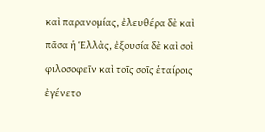καὶ παρανομίας, ἐλευθέρα δὲ καὶ πᾶσα ἡ Ἑλλὰς, ἐξουσία δὲ καὶ σοὶ φιλοσοφεῖν καὶ τοῖς σοῖς ἑταίροις ἐγένετο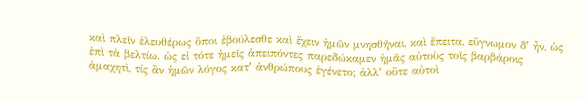καὶ πλεῖν ἐλευθέρως ὅποι ἐβούλεσθε καὶ ἔχειν ἡμῶν μνησθῆναι, καὶ ἔπειτα, εὔγνωμον δʼ ἦν, ὡς ἐπὶ τὰ βελτίω. ὡς εἰ τότε ἡμεῖς ἀπειπόντες παρεδώκαμεν ἡμᾶς αὐτοὺς τοῖς βαρβάροις ἀμαχητὶ, τίς ἂν ἡμῶν λόγος κατʼ ἀνθρώπους ἐγένετο; ἀλλʼ οὔτε αὐτοὶ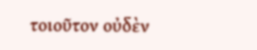τοιοῦτον οὐδὲν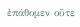ἐπάθομεν οὔτε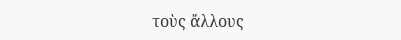τοὺς ἄλλους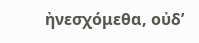ἠνεσχόμεθα, οὐδʼ